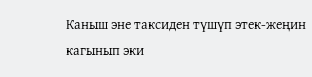Каныш эне таксиден түшүп этек-жеңин кагынып эки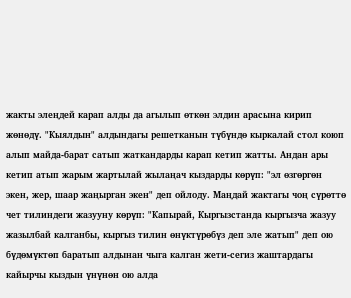жакты элеңдей карап алды да агылып өткөн элдин арасына кирип жөнөдү. "Кыялдын" алдындагы решетканын түбүндө кыркалай стол коюп алып майда-барат сатып жаткандарды карап кетип жатты. Андан ары кетип атып жарым жартылай жылаңач кыздарды көрүп: "эл өзгөргөн экен, жер, шаар жаңырган экен" деп ойлоду. Маңдай жактагы чоң сүрөттө чет тилиндеги жазууну көрүп: "Капырай, Кыргызстанда кыргызча жазуу жазылбай калганбы, кыргыз тилин өнүктүрөбүз деп эле жатып" деп ою бүдөмүктөп баратып алдынан чыга калган жети-сегиз жаштардагы кайырчы кыздын үнүнөн ою алда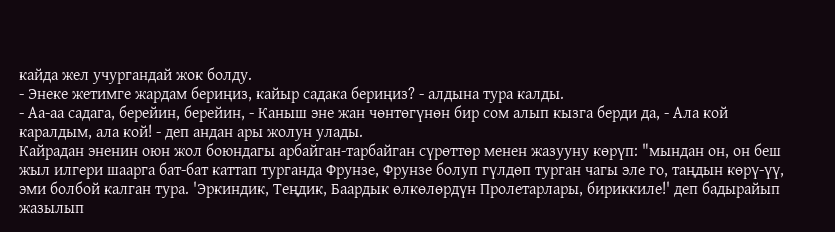кайда жел учургандай жок болду.
- Энеке жетимге жардам бериңиз, кайыр садака бериңиз? - алдына тура калды.
- Аа-аа садага, берейин, берейин, - Каныш эне жан чөнтөгүнөн бир сом алып кызга берди да, - Ала кой каралдым, ала кой! - деп андан ары жолун улады.
Кайрадан эненин оюн жол боюндагы арбайган-тарбайган сүрөттөр менен жазууну көрүп: "мындан он, он беш жыл илгери шаарга бат-бат каттап турганда Фрунзе, Фрунзе болуп гүлдөп турган чагы эле го, таңдын көрү-үү, эми болбой калган тура. 'Эркиндик, Теңдик, Баардык өлкөлөрдүн Пролетарлары, бириккиле!' деп бадырайып жазылып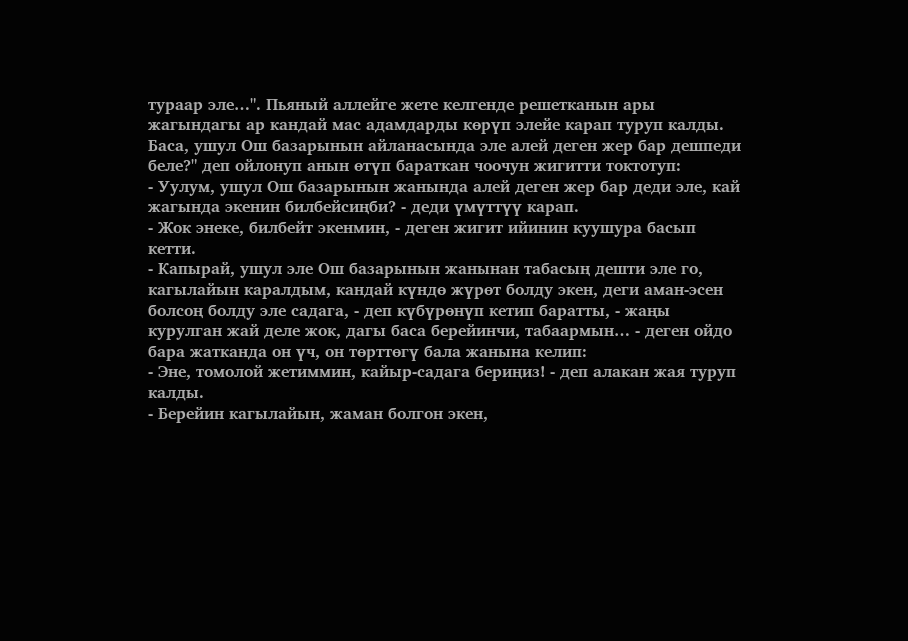тураар эле…". Пьяный аллейге жете келгенде решетканын ары жагындагы ар кандай мас адамдарды көрүп элейе карап туруп калды. Баса, ушул Ош базарынын айланасында эле алей деген жер бар дешпеди беле?" деп ойлонуп анын өтүп бараткан чоочун жигитти токтотуп:
- Уулум, ушул Ош базарынын жанында алей деген жер бар деди эле, кай жагында экенин билбейсиңби? - деди үмүттүү карап.
- Жок энеке, билбейт экенмин, - деген жигит ийинин куушура басып кетти.
- Капырай, ушул эле Ош базарынын жанынан табасың дешти эле го, кагылайын каралдым, кандай күндө жүрөт болду экен, деги аман-эсен болсоң болду эле садага, - деп күбүрөнүп кетип баратты, - жаңы курулган жай деле жок, дагы баса берейинчи, табаармын… - деген ойдо бара жатканда он үч, он төрттөгү бала жанына келип:
- Эне, томолой жетиммин, кайыр-садага бериңиз! - деп алакан жая туруп калды.
- Берейин кагылайын, жаман болгон экен,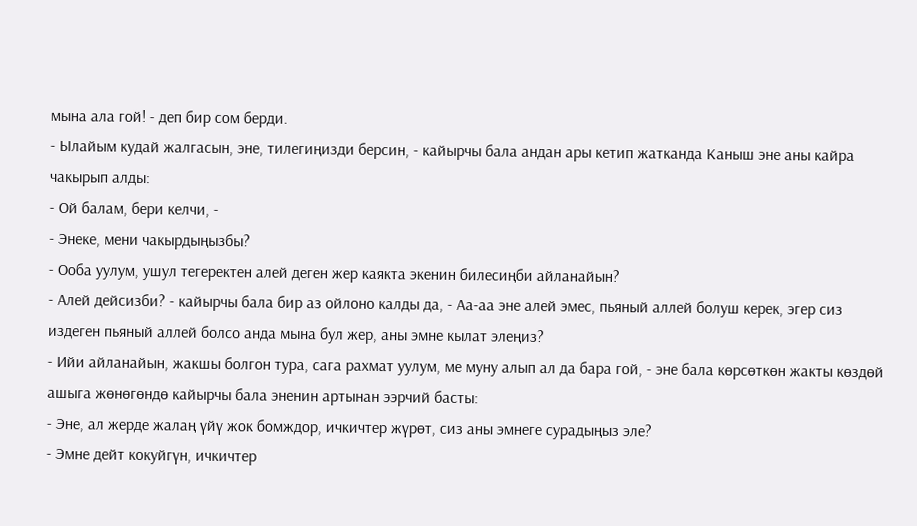мына ала гой! - деп бир сом берди.
- Ылайым кудай жалгасын, эне, тилегиңизди берсин, - кайырчы бала андан ары кетип жатканда Каныш эне аны кайра чакырып алды:
- Ой балам, бери келчи, -
- Энеке, мени чакырдыңызбы?
- Ооба уулум, ушул тегеректен алей деген жер каякта экенин билесиңби айланайын?
- Алей дейсизби? - кайырчы бала бир аз ойлоно калды да, - Аа-аа эне алей эмес, пьяный аллей болуш керек, эгер сиз издеген пьяный аллей болсо анда мына бул жер, аны эмне кылат элеңиз?
- Ийи айланайын, жакшы болгон тура, сага рахмат уулум, ме муну алып ал да бара гой, - эне бала көрсөткөн жакты көздөй ашыга жөнөгөндө кайырчы бала эненин артынан ээрчий басты:
- Эне, ал жерде жалаң үйү жок бомждор, ичкичтер жүрөт, сиз аны эмнеге сурадыңыз эле?
- Эмне дейт кокуйгүн, ичкичтер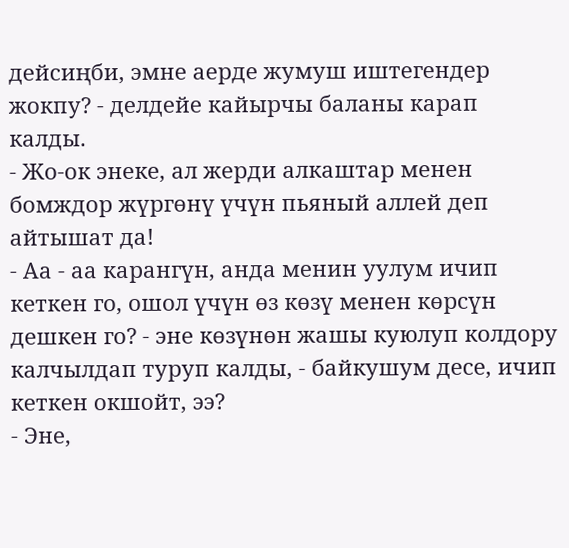дейсиңби, эмне аерде жумуш иштегендер жокпу? - делдейе кайырчы баланы карап калды.
- Жо-ок энеке, ал жерди алкаштар менен бомждор жүргөнү үчүн пьяный аллей деп айтышат да!
- Аа - аа карангүн, анда менин уулум ичип кеткен го, ошол үчүн өз көзү менен көрсүн дешкен го? - эне көзүнөн жашы куюлуп колдору калчылдап туруп калды, - байкушум десе, ичип кеткен окшойт, ээ?
- Эне,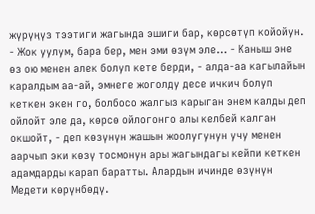жүрүңүз тээтиги жагында эшиги бар, көрсөтүп койойун.
- Жок уулум, бара бер, мен эми өзүм эле… - Каныш эне өз ою менен алек болуп кете берди, - алда-аа кагылайын каралдым аа-ай, эмнеге жоголду десе ичкич болуп кеткен экен го, болбосо жалгыз карыган энем калды деп ойлойт эле да, көрсө ойлогонго алы келбей калган окшойт, - деп көзүнүн жашын жоолугунун учу менен аарчып эки көзү тосмонун ары жагындагы кейпи кеткен адамдарды карап баратты. Алардын ичинде өзүнүн Медети көрүнбөдү.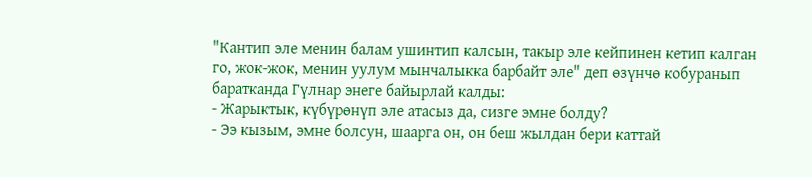"Кантип эле менин балам ушинтип калсын, такыр эле кейпинен кетип калган го, жок-жок, менин уулум мынчалыкка барбайт эле" деп өзүнчө кобуранып баратканда Гүлнар энеге байырлай калды:
- Жарыктык, күбүрөнүп эле атасыз да, сизге эмне болду?
- Ээ кызым, эмне болсун, шаарга он, он беш жылдан бери каттай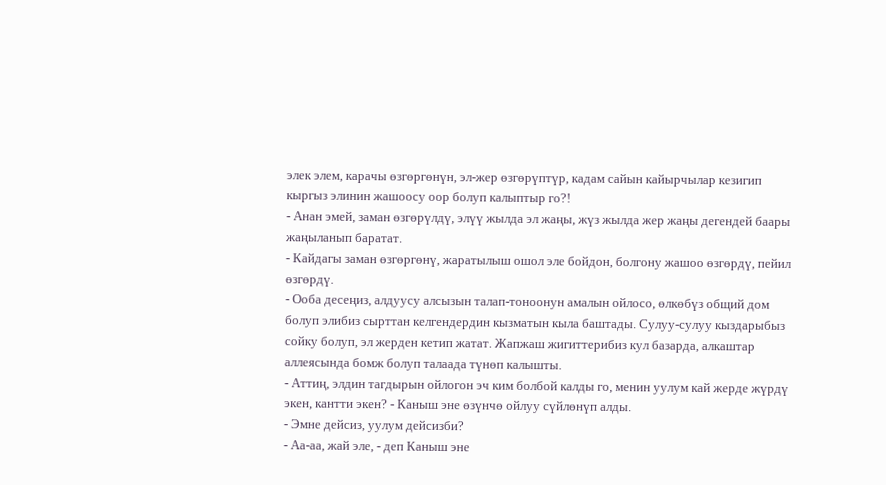элек элем, карачы өзгөргөнүн, эл-жер өзгөрүптүр, кадам сайын кайырчылар кезигип кыргыз элинин жашоосу оор болуп калыптыр го?!
- Анан эмей, заман өзгөрүлдү, элүү жылда эл жаңы, жүз жылда жер жаңы дегендей баары жаңыланып баратат.
- Кайдагы заман өзгөргөнү, жаратылыш ошол эле бойдон, болгону жашоо өзгөрдү, пейил өзгөрдү.
- Ооба десеңиз, алдуусу алсызын талап-тоноонун амалын ойлосо, өлкөбүз общий дом болуп элибиз сырттан келгендердин кызматын кыла баштады. Сулуу-сулуу кыздарыбыз сойку болуп, эл жерден кетип жатат. Жапжаш жигиттерибиз кул базарда, алкаштар аллеясында бомж болуп талаада түнөп калышты.
- Аттиң, элдин тагдырын ойлогон эч ким болбой калды го, менин уулум кай жерде жүрдү экен, кантти экен? - Каныш эне өзүнчө ойлуу сүйлөнүп алды.
- Эмне дейсиз, уулум дейсизби?
- Аа-аа, жай эле, - деп Каныш эне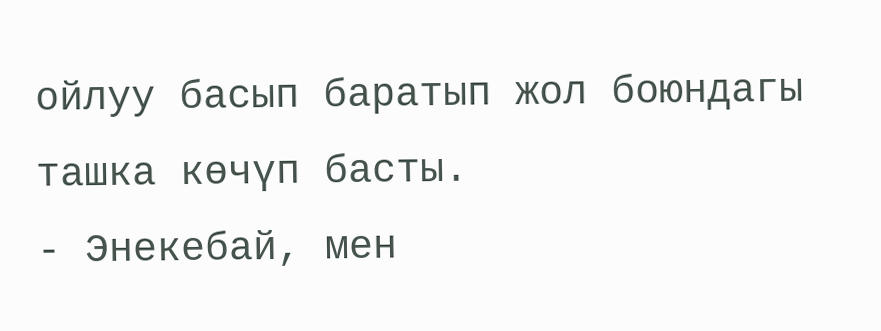ойлуу басып баратып жол боюндагы ташка көчүп басты.
- Энекебай, мен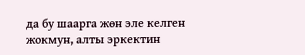да бу шаарга жөн эле келген жокмун, алты эркектин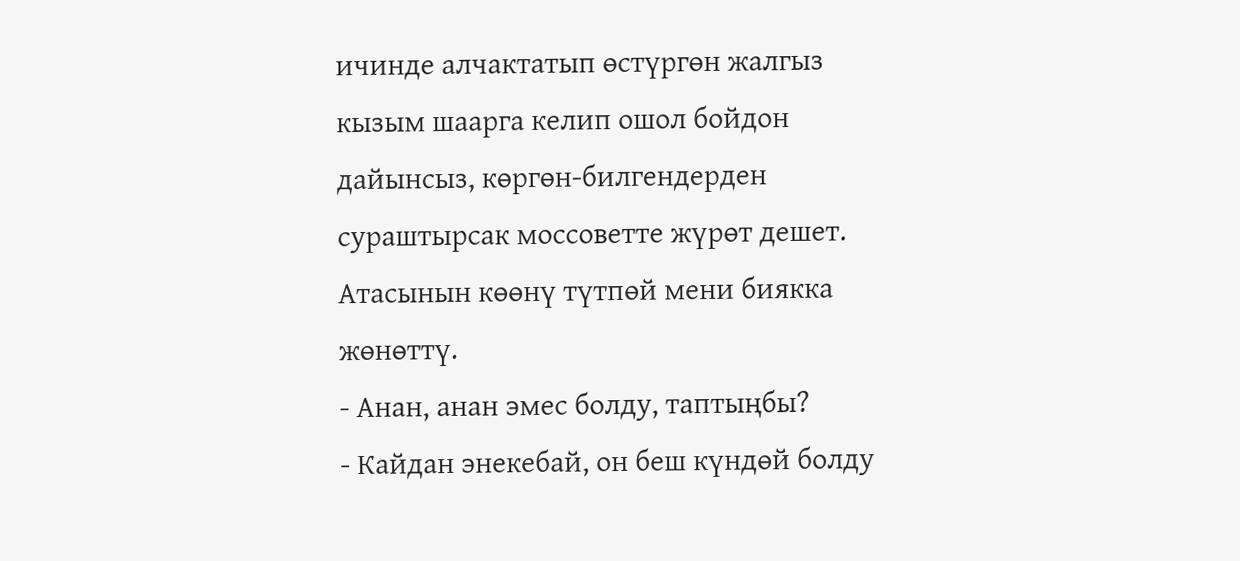ичинде алчактатып өстүргөн жалгыз кызым шаарга келип ошол бойдон дайынсыз, көргөн-билгендерден сураштырсак моссоветте жүрөт дешет. Атасынын көөнү түтпөй мени биякка жөнөттү.
- Анан, анан эмес болду, таптыңбы?
- Кайдан энекебай, он беш күндөй болду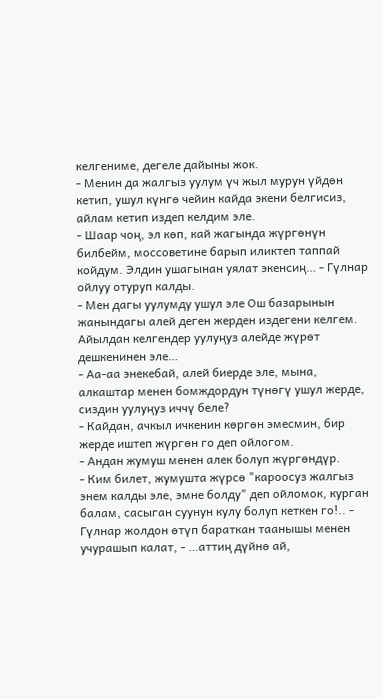келгениме, дегеле дайыны жок.
- Менин да жалгыз уулум үч жыл мурун үйдөн кетип, ушул күнгө чейин кайда экени белгисиз, айлам кетип издеп келдим эле.
- Шаар чоң, эл көп, кай жагында жүргөнүн билбейм, моссоветине барып иликтеп таппай койдум. Элдин ушагынан уялат экенсиң… - Гүлнар ойлуу отуруп калды.
- Мен дагы уулумду ушул эле Ош базарынын жанындагы алей деген жерден издегени келгем. Айылдан келгендер уулуңуз алейде жүрөт дешкенинен эле…
- Аа-аа энекебай, алей биерде эле, мына, алкаштар менен бомждордун түнөгү ушул жерде, сиздин уулуңуз иччү беле?
- Кайдан, ачкыл ичкенин көргөн эмесмин, бир жерде иштеп жүргөн го деп ойлогом.
- Андан жумуш менен алек болуп жүргөндүр.
- Ким билет, жумушта жүрсө "кароосуз жалгыз энем калды эле, эмне болду" деп ойломок, курган балам, сасыган суунун кулу болуп кеткен го!.. - Гүлнар жолдон өтүп бараткан таанышы менен учурашып калат, - …аттиң дүйнө ай,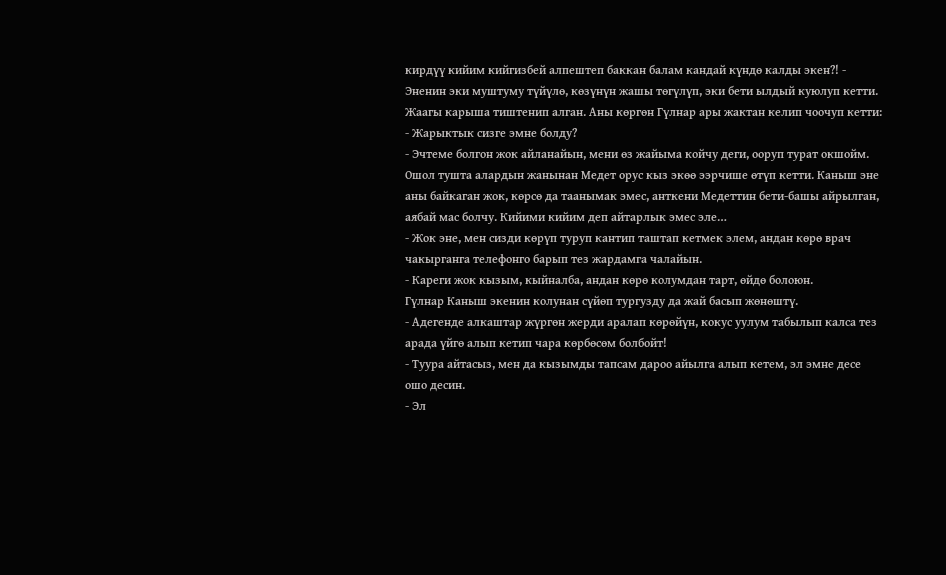кирдүү кийим кийгизбей алпештеп баккан балам кандай күндө калды экен?! - Эненин эки муштуму түйүлө, көзүнүн жашы төгүлүп, эки бети ылдый куюлуп кетти. Жаагы карыша тиштенип алган. Аны көргөн Гүлнар ары жактан келип чоочуп кетти:
- Жарыктык сизге эмне болду?
- Эчтеме болгон жок айланайын, мени өз жайыма койчу деги, ооруп турат окшойм.
Ошол тушта алардын жанынан Медет орус кыз экөө ээрчише өтүп кетти. Каныш эне аны байкаган жок, көрсө да таанымак эмес, анткени Медеттин бети-башы айрылган, аябай мас болчу. Кийими кийим деп айтарлык эмес эле…
- Жок эне, мен сизди көрүп туруп кантип таштап кетмек элем, андан көрө врач чакырганга телефонго барып тез жардамга чалайын.
- Кареги жок кызым, кыйналба, андан көрө колумдан тарт, өйдө болоюн.
Гүлнар Каныш экенин колунан сүйөп тургузду да жай басып жөнөштү.
- Адегенде алкаштар жүргөн жерди аралап көрөйүн, кокус уулум табылып калса тез арада үйгө алып кетип чара көрбөсөм болбойт!
- Туура айтасыз, мен да кызымды тапсам дароо айылга алып кетем, эл эмне десе ошо десин.
- Эл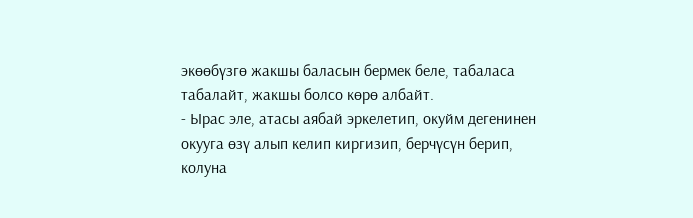экөөбүзгө жакшы баласын бермек беле, табаласа табалайт, жакшы болсо көрө албайт.
- Ырас эле, атасы аябай эркелетип, окуйм дегенинен окууга өзү алып келип киргизип, берчүсүн берип, колуна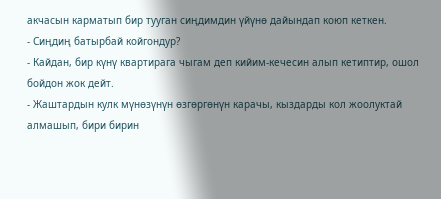акчасын карматып бир тууган сиңдимдин үйүнө дайындап коюп кеткен.
- Сиңдиң батырбай койгондур?
- Кайдан, бир күнү квартирага чыгам деп кийим-кечесин алып кетиптир, ошол бойдон жок дейт.
- Жаштардын кулк мүнөзүнүн өзгөргөнүн карачы, кыздарды кол жоолуктай алмашып, бири бирин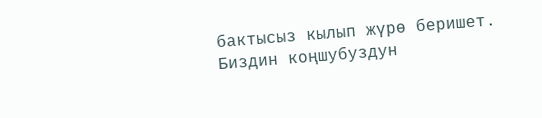бактысыз кылып жүрө беришет. Биздин коңшубуздун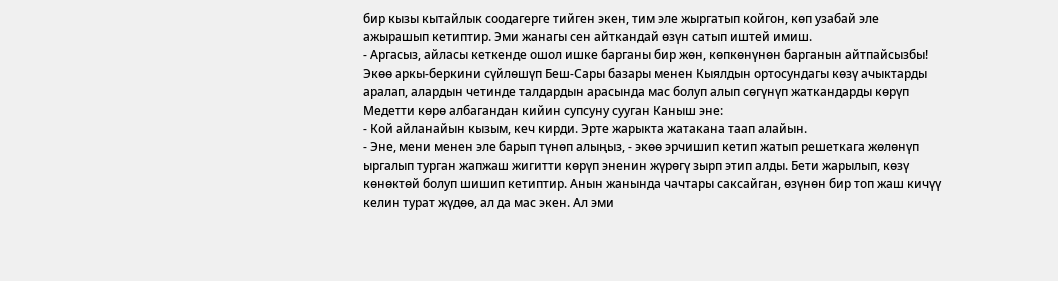бир кызы кытайлык соодагерге тийген экен, тим эле жыргатып койгон, көп узабай эле ажырашып кетиптир. Эми жанагы сен айткандай өзүн сатып иштей имиш.
- Аргасыз, айласы кеткенде ошол ишке барганы бир жөн, көпкөнүнөн барганын айтпайсызбы!
Экөө аркы-беркини сүйлөшүп Беш-Сары базары менен Кыялдын ортосундагы көзү ачыктарды аралап, алардын четинде талдардын арасында мас болуп алып сөгүнүп жаткандарды көрүп Медетти көрө албагандан кийин супсуну сууган Каныш эне:
- Кой айланайын кызым, кеч кирди. Эрте жарыкта жатакана таап алайын.
- Эне, мени менен эле барып түнөп алыңыз, - экөө эрчишип кетип жатып решеткага жөлөнүп ыргалып турган жапжаш жигитти көрүп эненин жүрөгү зырп этип алды. Бети жарылып, көзү көнөктөй болуп шишип кетиптир. Анын жанында чачтары саксайган, өзүнөн бир топ жаш кичүү келин турат жүдөө, ал да мас экен. Ал эми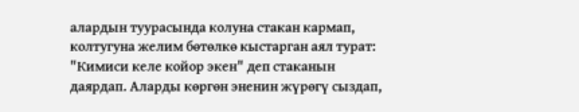алардын туурасында колуна стакан кармап, колтугуна желим бөтөлкө кыстарган аял турат: "Кимиси келе койор экен" деп стаканын даярдап. Аларды көргөн эненин жүрөгү сыздап,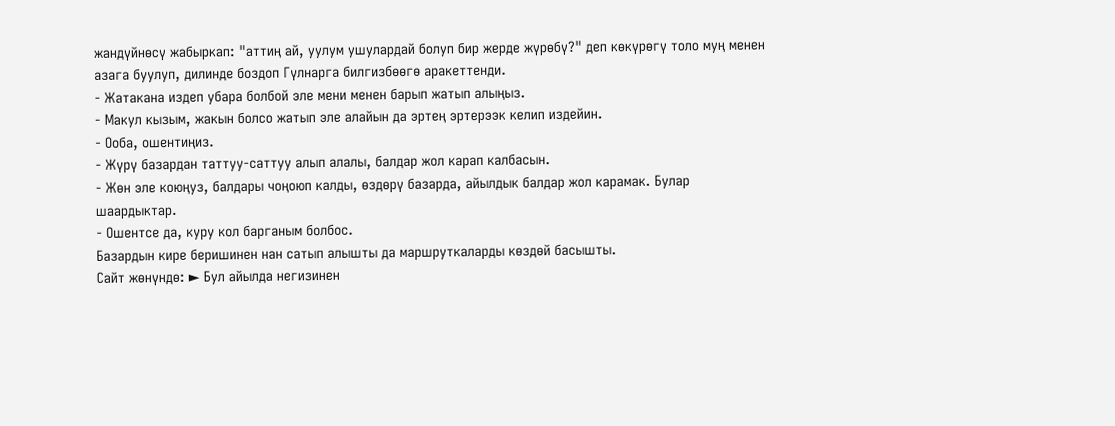жандүйнөсү жабыркап: "аттиң ай, уулум ушулардай болуп бир жерде жүрөбү?" деп көкүрөгү толо муң менен азага буулуп, дилинде боздоп Гүлнарга билгизбөөгө аракеттенди.
- Жатакана издеп убара болбой эле мени менен барып жатып алыңыз.
- Макул кызым, жакын болсо жатып эле алайын да эртең эртерээк келип издейин.
- Ооба, ошентиңиз.
- Жүрү базардан таттуу-саттуу алып алалы, балдар жол карап калбасын.
- Жөн эле коюңуз, балдары чоңоюп калды, өздөрү базарда, айылдык балдар жол карамак. Булар шаардыктар.
- Ошентсе да, куру кол барганым болбос.
Базардын кире беришинен нан сатып алышты да маршруткаларды көздөй басышты.
Сайт жөнүндө: ► Бул айылда негизинен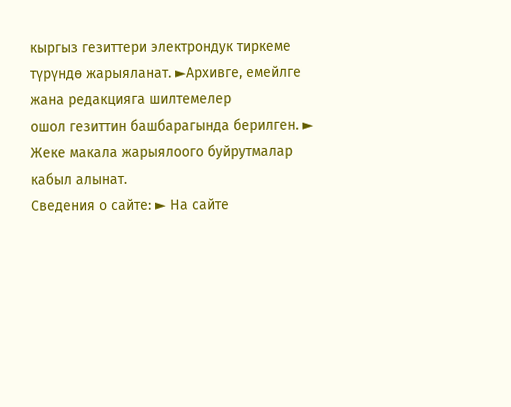кыргыз гезиттери электрондук тиркеме түрүндө жарыяланат. ►Архивге, емейлге жана редакцияга шилтемелер
ошол гезиттин башбарагында берилген. ► Жеке макала жарыялоого буйрутмалар кабыл алынат.
Сведения о сайте: ► На сайте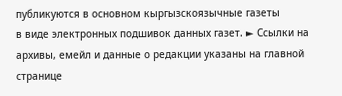публикуются в основном кыргызскоязычные газеты
в виде электронных подшивок данных газет. ► Ссылки на архивы, емейл и данные о редакции указаны на главной странице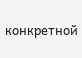конкретной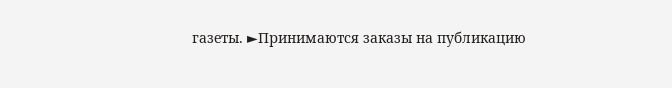газеты. ►Принимаются заказы на публикацию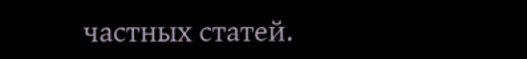частных статей.